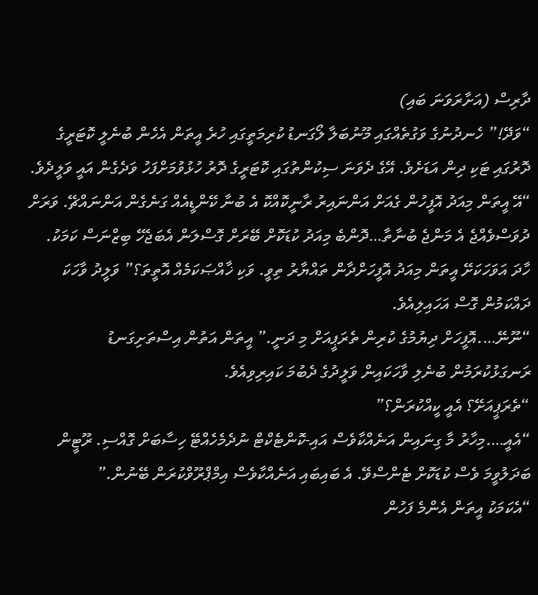ދާރިސް (އަށާރަވަނަ ބައި)
“ވަދޭ!” ހެނދުނުގެ ވަގުތެއްގައި މޫނުބަލާ ލޯގަނޑު ކުރިމަތީގައި ހުރެ އީތަން އެހެން ބުނެލީ ކޮޓަރީގެ ދޮރުގައި ޓަކި ދިން އަޑަށެވެ. އޭގެ ދެވަނަ ސިކުންތުގައި ކޮޓަރީގެ ދޮރު ހުޅުވުމަށްފަހު ވަދެގެން އައީ ވަލީދެވެ.
“އޭ އީތަން މިއަދު އޮފީހުން ގެއަށް އަންނައިރު ރާނީކޮއްކޮ އެ ބުނާ ކޭންޑީއެއް ގަނެގެން އަންނައްޗޭ. ވަރަށް ދުވަސްވެއްޖެ އެ މަންޖެ ބުނާތާ…ދޮންބެ މިއަދު ކުޑަކޮށް ބޭރަށް ގޮސްލަން އެބަޖެހޭ ބިޒްނަސް ކަމަކު. ހާދަ އަވަހަކަށޭ އީތަން މިއަދު އޮފީހަށްދާން ތައްޔާރު ތިވީ. ވަކި ޚާއްޞަކަމެއް އޮތީތަ؟” ވަލީދު ވާހަކަ ދައްކަމުން ގޮސް އަހައިލިއެވެ.
“ނޫނޭ….އޮފީހަށް ދިޔުމުގެ ކުރިން ތެރަޕީއަށް މި ދަނީ.” އީތަން އަތުން އިސްތަށިގަނޑު ރަނގަޅުކުރަމުން ބުނެލި ވާހަކައިން ވަލީދުގެ ދެބުމަ ކައިރިވިއެވެ.
“ތެރަޕީއަށޭ؟ އެއީ ކީއްކުރަން؟”
“އެއީ….މިހާރު މާ ގިނައިން އަނެއްކާވެސް އައި-ކޮންޓެކްޓް ނުދެމެހެއްޓޭ ހިސާބަށް ގޮއްސި. ރޫޓީން ބަދަލުވީމަ ވެސް ކުޑަކޮށް ޓެންސްވޭ. އެ ބައިބައި އަނެއްކާވެސް އިމްޕްރޫވްކުރަން ބޭނުން.”
“އެކަމަކު އީތަން އެންމެ ފަހުން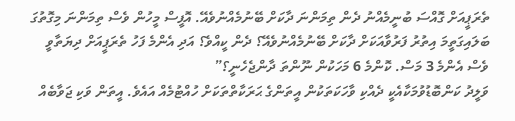ތެރަޕީއަށް ގޮއްސަ ބުނީމެއްނު ދެން ތިމަންނަ ދާކަށް ބޭނުމެއްނުވެއޭ. އޮފީސް މީހުން ވެސް ތިމަންނަ މިގޮތުގަ ބަލައިގަތީމަ އިތުރު ފަރުވާއަކަށް ދާކަށް ބޭނުމެއްނުވެއޭ؟ ދެން ކީއްވެ؟ އަދި އެންމެ ފަހު ތެރަޕީއަށް ދިޔަތާވީ ވެސް އެންމެ 3 މަސް. ކޮންމެ 6 މަހަކުން ނޫންތަ ދާންޖެހެނީ؟”
ވަލީދު ކަންބޮޑުވުމަކާއެކީ ދެއްކި ވާހަކަތަކުން އީތަންގެ ޙަރަކާތްތަކަށް ހުއްޓުމެއް އައެވެ. އީތަން ވަކި ޖަވާބެއް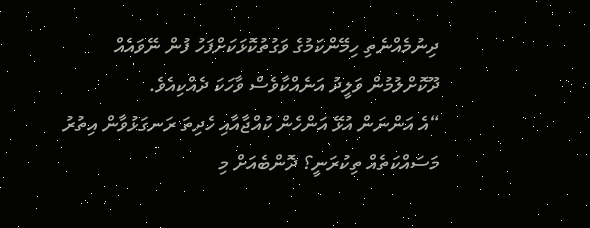ދިނުމެއްނެތި ހިމޭންކަމުގެ ވަގުތުކޮޅަކަށްފަހު ފުން ނޭވައެއް ދޫކޮށްލުމުން ވަލީދު އަނެއްކާވެސް ވާހަކަ ދެއްކިއެވެ.
“އެ އަންނަން އުޅޭ އަންހެން ކުއްޖާއާއި ހެދިތަ ރަނގަޅުވާން އިތުރު މަސައްކަތެއް ތިކުރަނީ؟ ދޮންބެއަށް މި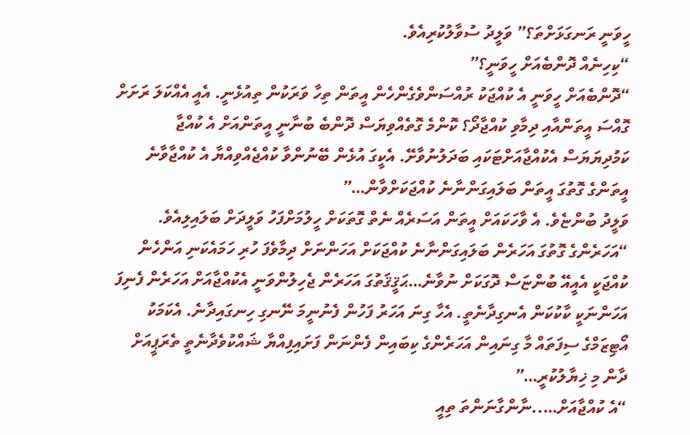ހީވަނީ ރަނގަޅަށްތަ؟” ވަލީދު ސުވާލުކުރިއެވެ.
“ކިހިނެއް ދޮންބެއަށް ހީވަނީ؟”
“ދޮންބެއަށް ހީވަނީ އެ ކުއްޖަކު ރުއްސަންވެގެންހެން އީތަން ތިހާ ވަރަކުން ތިއުޅެނީ. އެއީ އެއްކަލަ ރަށަށް ގޮއްސަ އީތަންއާއި ދިމާވި ކުއްޖާދޯ؟ ކޮންމެ ގޮތެއްވިޔަސް ދޮންބެ ބުނާނީ އީތަންއަށް އެ ކުއްޖާ ކަމުދިޔަޔަސް އެކުއްޖާއަށްޓަކައި ބަދަލުނުވާށޭ. އެކީގަ އުޅެން ބޭނުންވާ ކުއްޖެއްވިއްޔާ އެ ކުއްޖާވާނެ އީތަންގެ ގޮތުގަ އީތަން ބަލައިގަންނާނެ ކުއްޖަކަށްވާން…”
ވަލީދު ބުންޏެވެ. އެ ވާހަކައަށް އީތަން އަސަރެއް ނެތް ގޮތަކަށް ހީލުމަށްފަހު ވަލީދަށް ބަލައިލިއެވެ.
“އަހަރެންގެ ގޮތުގަ އަހަރެން ބަލައިގަންނާނެ ކުއްޖަކަށް އަހަންނަށް ދިމާވެފަ ހުރި ހަމައެކަނި އަންހެން ކުއްޖަކީ އެއީއޭ ބުންޏަސް ދޮގަކަށް ނުވާނެ…ޙަޤީޤަތުގަ އަހަރެން ޖެހިލުންވަނީ އެކުއްޖާއަށް އަހަރެން ފެނިފަ އަހަންނަކީ ކާކުކަން އެނގިދާނެތީ. އެހާ ގިނަ އަހަރު ފަހުން ފެނުނީމަ ނޭނގި ހިނގައިދާނެ. އެކަމަކު އޯޓިޒަމްގެ ސިފަތައް މާ ގިނައިން އަހަރެންގެ ކިބައިން ފެންނަން ފަށައިފިއްޔާ ޝައްކުވެދާނެތީ ތެރަޕީއަށް ދާން މި ޚިޔާލުކުރީ…”
“އެ ކުއްޖާއަށް…..ނާންގާނަންތަ ތިއީ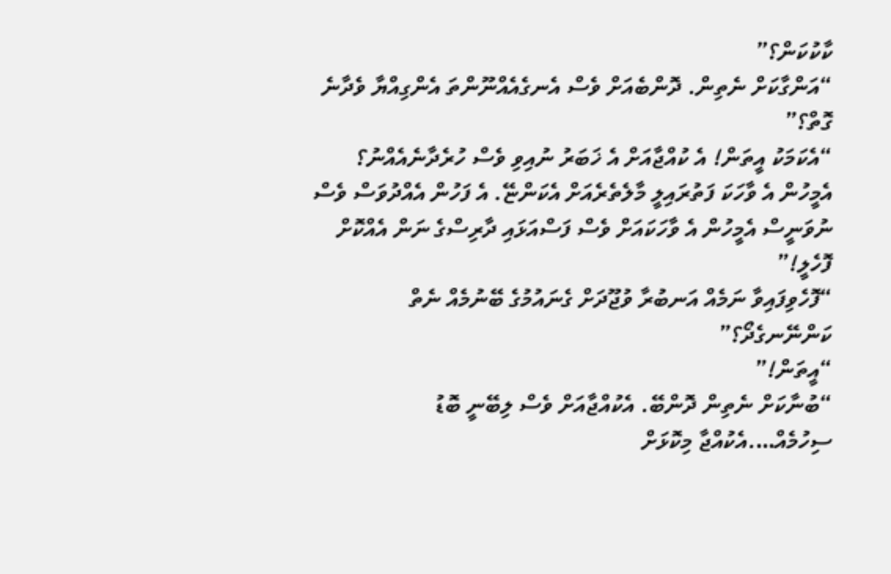ކާކުކަން؟”
“އަންގާކަށް ނެތިން. ދޮންބެއަށް ވެސް އެނގެއެއްނޫންތަ އެންގިއްޔާ ވެދާނެ ގޮތް؟”
“އެކަމަކު އީތަން! އެ ކުއްޖާއަށް އެ ޚަބަރު ނުއިވި ވެސް ހުރެދާނެއެއްނު؟ އެމީހުން އެ ވާހަކަ ފަތުރައިލީ މާލެތެރެއަށް އެކަންޏޭ. އެ ފަހުން އެއްދުވަސް ވެސް ނުވަނީސް އެމީހުން އެ ވާހަކައަށް ވެސް ފަސްއަޅައި ދާރިސްގެ ނަން އެއްކޮށް ފޮހެލީ!”
“ފޮހެވިފައިވާ ނަމެއް އަނބުރާ ވުޖޫދަށް ގެނައުމުގެ ބޭނުމެއް ނެތް ކަންނޭނގެދޯ؟”
“އީތަން!”
“ބުނާކަށް ނެތިން ދޮންބޭ. އެކުއްޖާއަށް ވެސް ލިބޭނީ ބޮޑު ސިހުމެއް….އެކުއްޖާ މިކޮޅަށް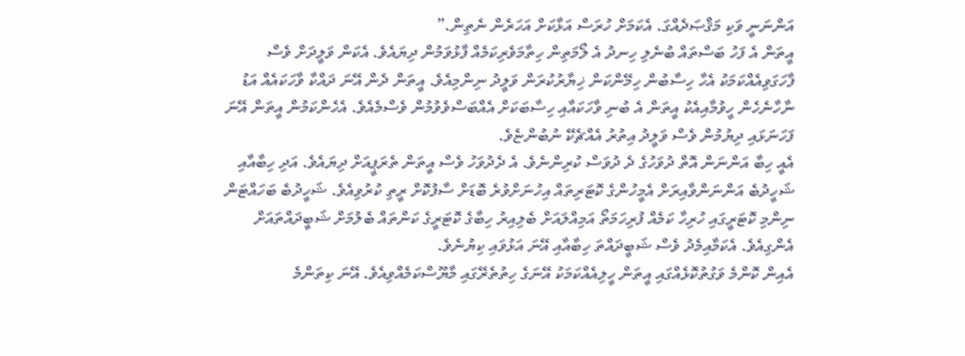އަންނަނީ ވަކި މަޤްޞަދެއްގަ. އެކަމަށް ހުރަސް އަޅާކަށް އަހަރެން ނެތިން.”
އީތަން އެ ފަހު ބަސްތައް ބުނެލި ހިނދު އެ ލޯމަތިން ހިތާމަވެރިކަމެއް ފާޅުވަމުން ދިޔައެވެ. އެކަން ވަލީދަށް ވެސް ފާހަގަވިއެއްކަމަކު އެހާ ހިސާބުން ހިމޭންކަން ޚިޔާރުކުރަން ވަލީދު ނިންމިއެވެ. އީތަން ދެން އޭނަ ދައްކާ ވާހަކައެއް އަޑު ނާހާނެހެން ހީވުމާއިއެކު އީތަން އެ ބުނި ވާހަކައާއި ހިސާބަކަށް އެއްބަސްވެވުމުން ވެސްމެއެވެ. އެހެންކަމުން އީތަން އޭނަ ފަހަނަޅައި ދިޔުމުން ވެސް ވަލީދު އިތުރު އެއްޗެކޭ ނުބުންޏެވެ.
އެއީ ހިބާ އަންނަން އޮތް ދުވަހުގެ ދެ ދުވަސް ކުރިންނެވެ. އެ ދެދުވަހު ވެސް އީތަން ތެރަޕީއަށް ދިޔައެވެ. އަދި ހިބާއާއި ޝަހީދުބެ އަންނަންވާއިރަށް އެމީހުންގެ ކޮޓަރިތައް އިހުނަށްވުރެ ބޮޑަށް ސާފުކޮށް ރީތި ކުރުވިއެވެ. ޝަހީދުބެ ބަހައްޓަން ނިންމި ކޮޓަރީގައި ހުރިހާ ކަމެއް ފުރިހަމަތޯ އަމިއްލައަށް ބެލިއިރު ހިބާގެ ކޮޓަރީގެ ކަންތައް ބެލުމަށް ޝަބީދައްތައަށް އެންގިއެވެ. އެކަމާއިމެދު ވެސް ޝަބީދައްތަ ހިބާއާއި އޭނަ އަޅުވައި ކިޔުނެވެ.
އެއިން ކޮންމެ ވަގުތުކޮޅެއްގައި އީތަން ހީލިއެއްކަމަކު އޭނަގެ ހިތުތެރޭގައި މާޔޫސްކަމެއްވިއެވެ. އޭނަ ކިތަންމެ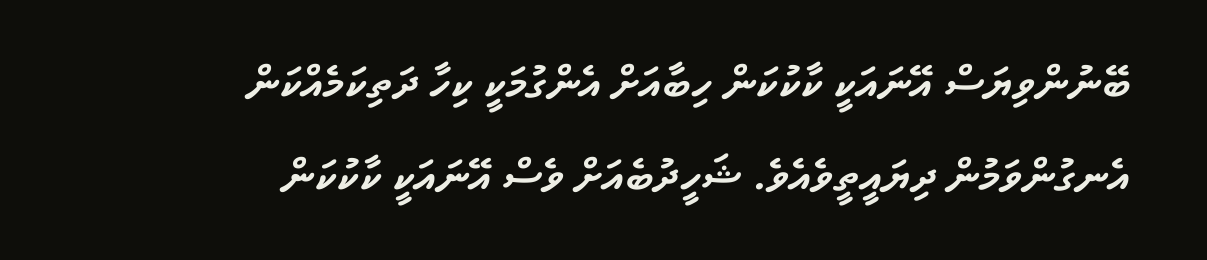ބޭނުންވިޔަސް އޭނައަކީ ކާކުކަން ހިބާއަށް އެންގުމަކީ ކިހާ ދަތިކަމެއްކަން އެނގުންވަމުން ދިޔައީތީވެއެވެ. ޝަހީދުބެއަށް ވެސް އޭނައަކީ ކާކުކަން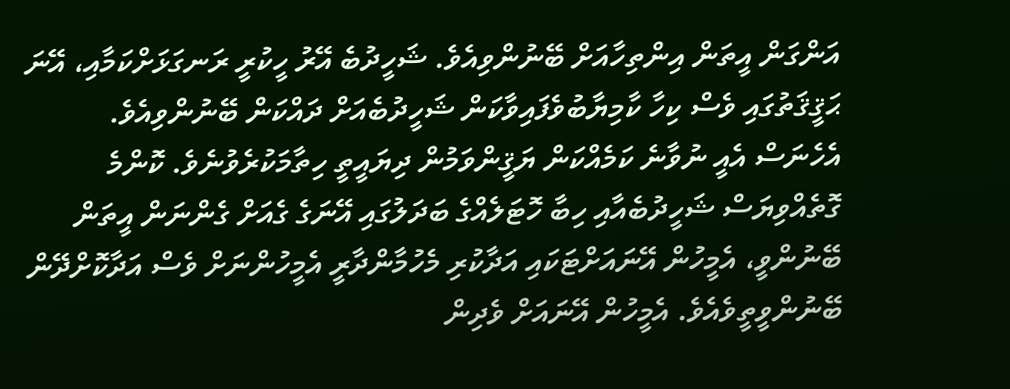އަންގަން އީތަން އިންތިހާއަށް ބޭނުންވިއެވެ. ޝަހީދުބެ އޭރު ހީކުރީ ރަނގަޅަށްކަމާއި، އޭނަ ޙަޤީޤަތުގައި ވެސް ކިހާ ކާމިޔާބުވެފައިވާކަން ޝަހީދުބެއަށް ދައްކަން ބޭނުންވިއެވެ. އެހެނަސް އެއީ ނުވާނެ ކަމެއްކަން ޔަޤީންވަމުން ދިޔައީތީ ހިތާމަކުރެވުނެވެ. ކޮންމެ ގޮތެއްވިޔަސް ޝަހީދުބެއާއި ހިބާ ހޮޓަލެއްގެ ބަދަލުގައި އޭނަގެ ގެއަށް ގެންނަން އީތަން ބޭނުންވީ، އެމީހުން އޭނައަށްޓަކައި އަދާކުރި މެހުމާންދާރީ އެމީހުންނަށް ވެސް އަދާކޮށްދޭން ބޭނުންވީތީވެއެވެ. އެމީހުން އޭނައަށް ވެދިން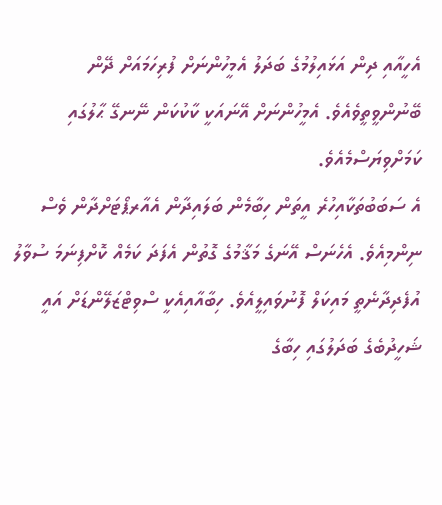އެހީއާއި ދިން އަޅައިލުމުގެ ބަދަލު އެމީހުންނަށް ފުރިހަމައަށް ދޭން ބޭނުންވީތީވެއެވެ. އެމީހުންނަށް އޭނައަކީ ކާކުކަން ނޭނގޭ ޙާލުގައި ކަމަށްވިޔަސްމެއެވެ.
އެ ސަބަބުތަކާއިހުރެ އީތަން ހިބާމެން ބަލައިދާން އެއާރޕޯޓަށްދާން ވެސް ނިންމިއެވެ. އެހެނަސް އޭނަގެ މަޤާމުގެ ގޮތުން އެފަދަ ކަމެއް ކޮށްފިނަމަ ސުވާލު އުފެދިދާނެތީ މައިކަލް ފޮނުވައިލީއެވެ. ހިބާއާއިއެކީ ސްވިޓްޒަލޭންޑަށް އައީ ޝަހީދުބެގެ ބަދަލުގައި ހިބާގެ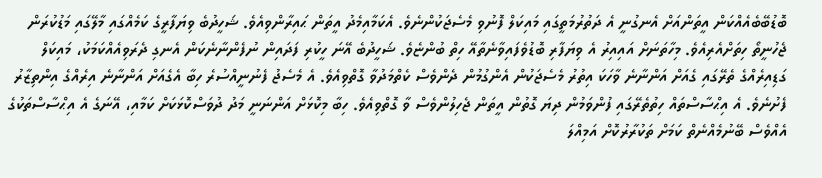ބޮޑުބޭބެއެއްކަން އީތަންއަށް އެނގުނީ އެ ދަތުރުމަތީގައި މައިކަލް ފޮނުވި މެސެޖަކުންނެވެ. އެކަމާއިމެދު އީތަން ޙައިރާންވިއެވެ. ޝަހީދުބެ ވިޔަފާރީގެ ކަމެއްގައި މާލޭގައި މަޑުކުރަން ޖެހުނީތޯ ހިތަށްއެރިއެވެ. މިހާތަނަށް އައިއިރު އެ ވިޔަފާރި ބޮޑުވެފައިވާނެތާއޭ ހިތް ބުންޏެވެ. ޝަހީދުބެ އޭނަ ހީކުރި ފަދައިން ނުފެންނާނެކަން އެނގި ދެރަވިއެއްކަމަކު، މައިކަލް ގަޑިއިރެއްގެ ތެރޭގައި ގެއަށް އަންނާނެ ވާހަކަ އިތުރު މެސެޖަކުން އެންގުމުން ދެންވެސް ކެތްމަދުވާ ގޮތްވިއެވެ. އެ މެސެޖު ފެނުނީއްސުރެ ހިބާ އެގެއަށް އަންނާނެ އިރެއްގެ އިންތިޒާރު ފެށުނެވެ. އެ އިޙްސާސްތައް ހިތުތެރޭގައި ފުންވަމުން ދިޔަ ގޮތުން އީތަން ޖެހިލުންވެސް ވާ ގޮތްވިއެވެ. ހިބާ މިކޮޅަށް އަންނަނީ މަދު ދުވަސްކޮޅަކަށް ކަމާއި، އޭނަގެ އެ އިޙްސާސްތަކުގެ އެއްވެސް ބޭނުމެއްނެތް ކަމަށް ތަކުރާރުކޮށް އަމިއްލަ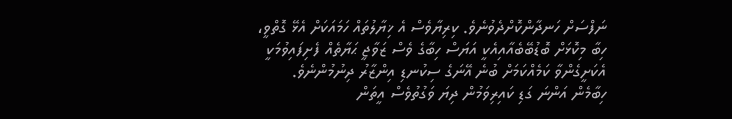ނަފްސަށް ހަނދާންކޮށްދެވުނެވެ. ކިރިޔާވެސް އެ ޚިޔާލުތައް ހަމައަކަށް އެޅޭ ގޮތްވީ، ހިބާ މިކޮޅަށް ބޮޑުބޭބެއާއިއެކީ އަޔަސް ހިބާގެ ވެސް ޒަވާޖީ ޙަޔާތެއް ފެށިފައިވުމަކީ އެކަށީގެންވާ ކަމެއްކަމަށް ބުނެ އޭނަގެ ސިކުނޑި އިންޒާރު ދިނުމުންނެވެ.
ހިބާމެން އަންނަ ގަޑި ކައިރިވަމުން ދިޔަ ވަގުތުވެސް އީތަން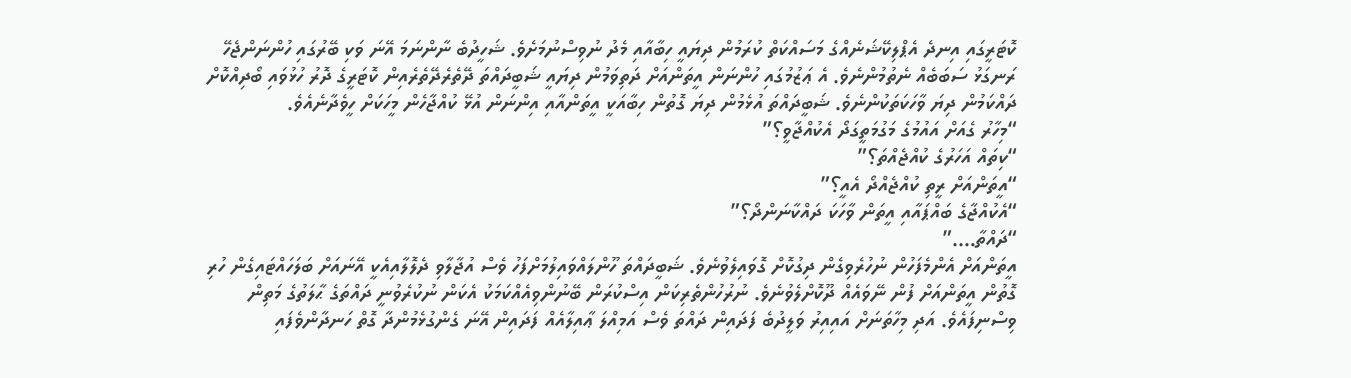ކޮޓަރީގައި އިނދެ އެޕްލިކޭޝަނެއްގެ މަސައްކަތް ކުރަމުން ދިޔައީ ހިބާއާއި މެދު ނުވިސްނުމަށެވެ. ޝަހީދުބެ ނާންނަމަ އޭނަ ވަކި ބޭރުގައި ހުންނަންޖެހޭ ރަނގަޅު ސަބަބެއް ނެތުމުންނެވެ. އެ ޢަޒުމުގައި ހުންނަން އީތަންއަށް ދަތިވަމުން ދިޔައީ ޝަބީދައްތަ ދޭތެރެދޭތެރެއިން ކޮޓަރީގެ ދޮރު ހުޅުވައި ބޯދިއްކޮށް ދައްކަމުން ދިޔަ ވާހަކަތަކުންނެވެ. ޝަބީދައްތަ އުޅެމުން ދިޔަ ގޮތުން ހިބާއަކީ އީތަންއާއި އިންނަން އުޅޭ ކުއްޖާހެން މީހަކަށް ހީވެދާނެއެވެ.
“މިހާރު ގެއަށް އައުމުގެ މަގުމަތީގަދޯ އެކުއްޖާވީ؟”
“ކިތައް އަހަރުގެ ކުއްޖެއްތަ؟”
“އީތަންއަށް ރީތި ކުއްޖެއްދޯ އެއީ؟”
“އެކުއްޖާގެ ބައްޕައާއި އީތަން ވާހަކަ ދައްކާނަންދޯ؟”
“ދައްތާ….”
އީތަންއަށް އެންމެފަހުން ނުހުރެވިގެން ދިގުކޮށް ގޮވައިލެވުނެވެ. ޝަބީދައްތަ ހޫންލައްވައިލުމަށްފަހު ވެސް އުޖާލާވި ދެލޮލާއިއެކީ އޭނައަށް ބަލަހައްޓައިގެން ހުރި ގޮތުން އީތަންއަށް ފުން ނޭވައެއް ދޫކޮށްލެވުނެވެ. ނުރުހުންތެރިކަން އިސްކުރަން ބޭނުންވިއެއްކަމަކު އެކަން ނުކުރެވުނީ ދައްތަގެ ޙާލަތުގެ މަތިން ވިސްނިފައެވެ. އަދި މިހާތަނަށް އައިއިރު ވަލީދުބެ ފަދައިން ދައްތަ ވެސް އަމިއްލަ ޢާއިލާއެއް ފަދައިން އޭނަ ގެންގުޅެމުންދާ ގޮތް ހަނދާންވެފައި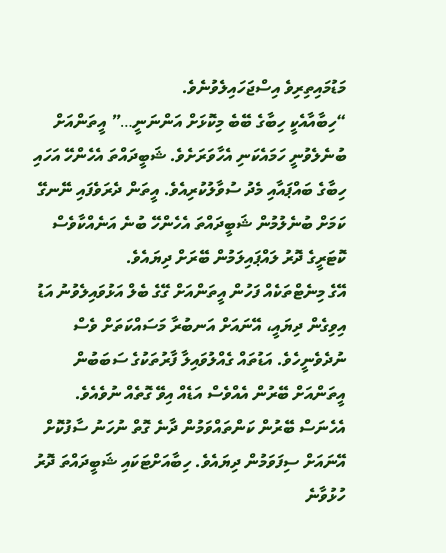މަޑުމައިތިރިވެ އިސްޖަހައިލެވުނެވެ.
“ހިބާއާއެކީ ހިބާގެ ބޭބެ މިކޮޅަށް އަންނަނީ…” އީތަންއަށް ބުނެލެވުނީ ހަމައެކަނި އެހާވަރަށެވެ. ޝަބީދައްތަ އެހެންހޭ އަހައި ހިބާގެ ބައްޕައާއި މެދު ސުވާލުކުރިއެވެ. އީތަން ދެރަވެފައި ނޭނގޭ ކަމަށް ބުނެލުމުން ޝަބީދައްތަ އެހެންހޭ ބުނެ އަނެއްކާވެސް ކޮޓަރީގެ ދޮރު ލައްޕައިލަމުން ބޭރަށް ދިޔައެވެ.
އޭގެ މިނެޓްތަކެއް ފަހުން އީތަންއަށް ގޭގެ ބެލް އަޅުވައިލެވުނު އަޑު އިވިގެން ދިޔައީ، އޭނައަށް އަނބުރާ މަސައްކަތަށް ވެސް ނުދެވެނީހެވެ. އަޑުތައް ގެއްލުވައިލާ ފާރުތަކުގެ ސަބަބުން އީތަންއަށް ބޭރުން އެއްވެސް އަޑެއް އިވޭ ގޮތެއް ނުވެއެވެ. އެހެނަސް ބޭރުން ކަންތައްވަމުން ދާނެ ގޮތް ނުހަނު ސާފުކޮށް އޭނައަށް ސިފަވަމުން ދިޔައެވެ. ހިބާއަށްޓަކައި ޝަބީދައްތަ ދޮރު ހުޅުވާނެ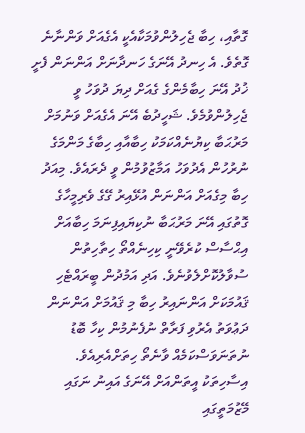ގޮތާއި، ހިބާ ޖެހިލުންވުމަކާއެކީ އެގެއަށް ވަންނާނެ ގޮތެވެ. އެ ހިނދު އޭނަގެ ހަނދާނަށް އަންނަން ފެށީ ޚުދު އޭނަ ހިބާމެންގެ ގެއަށް ދިޔަ ދުވަހު ވީ ޖެހިލުންވުމެވެ. ޝަހީދުބެ އޭނަ އެގެއަށް ވަނުމަށް މަރުޙަބާ ކިޔުނެއްކަމަކު ހިބާއާއި ހިބާގެ މަންމަގެ ނުރުހުން އެދުވަހު އަމާޒުވުމުން ވީ ދެރައެވެ. މިއަދު ހިބާ މިގެއަށް އަންނަން އުޅޭއިރު ގޭގެ ވެރިމީހާގެ ގޮތުގައި އޭނަ މަރުޙަބާ ނުކިޔައިފިނަމަ ހިބާއަށް އިޙްސާސް ކުރެވޭނީ ކިހިނެއްތޯ ހިތާހިތުން ސުވާލުކޮށްލެވުނެވެ. އަދި އަމުދުން ބީރައްޓެހި ޤައުމަކަށް އަންނައިރު ހިބާ މި ޤައުމަށް އަންނަން ދަޢުވަތު އެރުވި ފަރާތް ނުފެނުމުން ކިހާ ބޮޑު ނުތަނަވަސްކަމެއް ވާނެތޯ ހިތަށްއެރިއެވެ.
އިސާހިތަކު އީތަންއަށް އޭނަގެ އައިނު ނަގައި މޭޒުމަތީގައި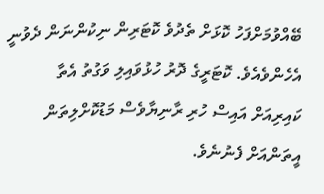ބޭއްވުމަށްފަހު ކޮޅަށް ތެދުވެ ކޮޓަރިން ނިކުންނަން ދެވުނީ އެހެންވެއެވެ. ކޮޓަރީގެ ދޮރު ހުޅުވައިލި ވަގުތު އެތާ ކައިރިއަށް އައިސް ހުރި ރާނިޔާވެސް މަޑުކޮށްލިތަން އީތަންއަށް ފެނުނެވެ.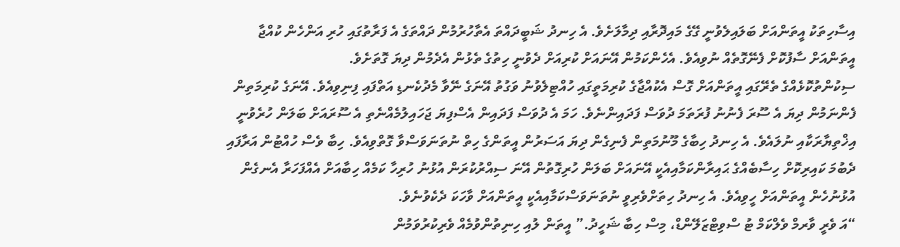އިސާހިތަކު އީތަންއަށް ބަލައިލެވުނީ ގޭގެ މައިދޮރާއި ދިމާލަށެވެ. އެ ހިނދު ޝަބީދައްތަ އެތާހުރުމުން ދައްތަގެ އެ ފަރާތުގައި ހުރި އަންހެން ކުއްޖާ އީތަންއަށް ސާފުކޮށް ފެނޭގޮތެއް ނުވިއެވެ. އެހެންކަމުން އޭނައަށް ކުރިއަށް ދެވުނީ ހިތުގެ ތެޅުން އެދެމުން ދިޔަ ގޮތަށެވެ.
ސިކުންތުކޮޅެއްގެ ތެރޭގައި އީތަންއަށް ގޮސް އެކުއްޖާގެ ކުރިމަތީގައި ހުއްޓިލެވުނު ވަގުތު އޭނަގެ ނޭވާ މެދުކެނޑި އަތްފައި ފިނިވިއެވެ. އޭނަގެ ކުރިމަތިން ފެންނަމުން ދިޔަ އެ ސޫރަ ފެނުނު ފުރަތަމަ ދުވަސް ފަދައިންނެވެ. ހަމަ އެ ދުވަސް ފަދައިން އެސްފިޔަ ޖަހައިލުމެއްނެތި އެ ސޫރައަށް ބަލަން ހުރެވުނީ އިޚްތިޔާރަކާއި ނުލައެވެ. އެ ހިނދު ހިބާގެ މޫނުމަތިން ފެނިގެން ދިޔަ އަސަރުން އީތަންގެ ހިތް ނުތަނަވަސްވާ ގޮތްވިއެވެ. ހިބާ ވެސް ހުއްޓުން އަރާފައި ދެބުމަ ކައިރިކޮށް ހިސާބެއްގެ ޙައިރާންކަމާއިއެކީ އޭނައަށް ބަލަން ހުރިގޮތުން އޭނަ ސިއްރުކުރަން އުޅުނު ހުރިހާ ކަމެއް ހިބާއަށް އެއްފަހަރާ އެނގެން އުޅުނުހެން އީތަންއަށް ހީވިއެވެ. އެ ހިނދު ހިތަށްވެރިވީ ނުތަނަވަސްކަމާއިއެކީ އީތަންއަށް ވާހަކަ ދެކެވުނެވެ.
“އަ ވެރީ ވާރމް ވެލްކަމް ޓު ސްވިޓްޒަލޭންޑް، މިސް ހިބާ ޝަހީދު.” އީތަން ލުއި ހިނިތުންވުމެއް ވެރިކުރުވަމުން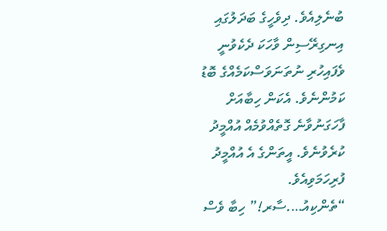ބުނެލިއެވެ. ދިވެހީގެ ބަދަލުގައި އިނގިރޭސިން ވާހަކަ ދެކެވުނީ ވެފައިހުރި ނުތަނަވަސްކަމެއްގެ ބޮޑު ކަމުންނެވެ. އެކަން ހިބާއަށް ފާހަގަނުވާނެ ގޮތެއްވުމެއް އުއްމީދު ކުރެވުނެވެ. އީތަންގެ އެ އުއްމީދު ފުރިހަމަވިއެވެ.
“ތެންކިއު….ސާރ!” ހިބާ ވެސް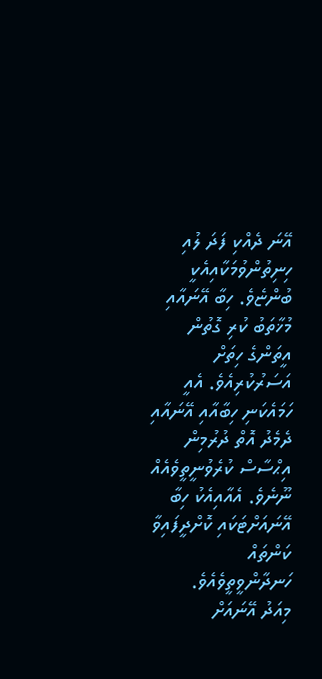އޭނަ ދެއްކި ފަދަ ލުއި ހިނިތުންވުމަކާއިއެކީ ބުންޏެވެ. ހިބާ އޭނައާއި މުޚާތަބު ކުރި ގޮތުން އީތަންގެ ހިތަށް އަސަރުކުރިއެވެ. އެއީ ހަމައެކަނި ހިބާއާއި އޭނައާއި ދެމެދު އޮތް ދުރުމިން އިޙްސާސް ކުރެވުނީތީވެއެއް ނޫނެވެ. އެއާއިއެކު ހިބާ އޭނައަށްޓަކައި ކޮށްދީފައިވާ ކަންތައް ހަނދާންވީތީވެއެވެ.
މިއަދު އޭނައަށް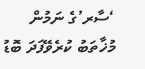‘ސާރ’ގެ ނަމުން މުޚާތަބު ކުރެވޭފަދަ ބޮޑު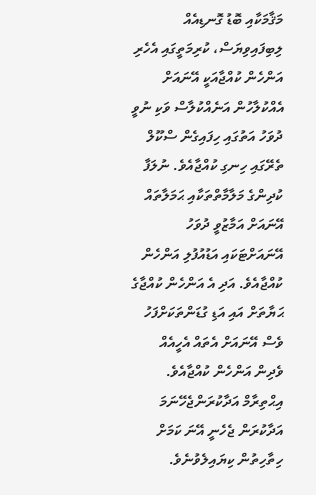މަޤާމަކާއި ބޮޑު ގޮނޑިއެއް ލިބިފައިވިޔަސް، ކުރިމަތީގައި އެހެރި އަންހެން ކުއްޖާއަކީ އޭނައަށް އެއްކުލާހުން އަނެއްކުލާސް ވަކި ނުވީ ދުވަހު އަތުގައި ހިފައިގެން ސްކޫލް ތެރޭގައި ހިނގި ކުއްޖާއެވެ. ނުލަފާ ކުދިންގެ މަލާމާތްތަކާއި ޙަމަލާތައް އޭނައަށް އަމާޒުވީ ދުވަހު އޭނައަށްޓަކައި އަޑުއުފުލި އަންހެން ކުއްޖާއެވެ. އަދި އެ އަންހެން ކުއްޖާގެ ޙަޔާތަށް އައި އަޑި ގުޑަންތަކަށްފަހު ވެސް އޭނައަށް އެތައް އެހީއެއް ވެދިން އަންހެން ކުއްޖާއެވެ. އިޙްތިރާމް އަދާކުރަންޖެހޭނަމަ އަދާކުރަން ޖެހެނީ އޭނަ ކަމަށް ހިތާހިތުން ކިޔައިލެވުނެވެ.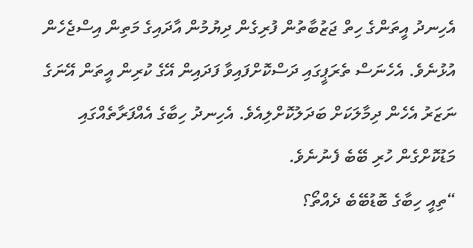އެހިނދު އީތަންގެ ހިތް ޖަޒުބާތުން ފުރިގެން ދިޔުމުން އާދައިގެ މަތިން އިސްޖެހެން އުޅުނެވެ. އެހެނަސް ތެރަޕީގައި ދަސްކޮށްފައިވާ ފަދައިން އޭގެ ކުރިން އީތަން އޭނަގެ ނަޒަރު އެހެން ދިމާލަކަށް ބަދަލުކޮށްލިއެވެ. އެހިނދު ހިބާގެ އެއްފަރާތެއްގައި މަޑުކޮށްގެން ހުރި ބޭބެ ފެނުނެވެ.
“ތިއީ ހިބާގެ ބޮޑުބޭބެ ދެއްތޯ؟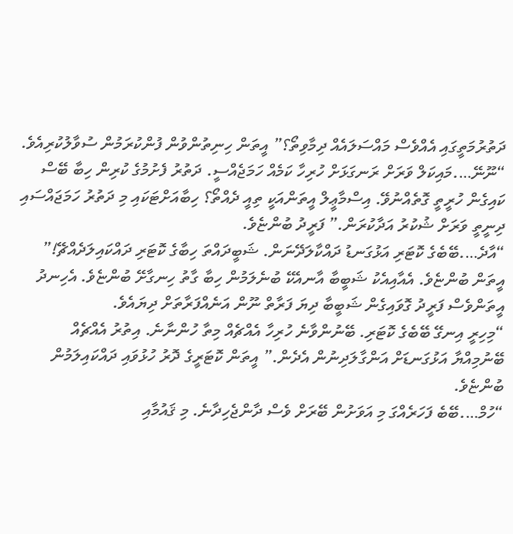ދަތުރުމަތީގައި އެއްވެސް މައްސަލައެއް ދިމާވިތޯ؟” އީތަން ހިނިތުންވުން ފުންކުރަމުން ސުވާލުކުރިއެވެ.
“ނޫނޭ….މައިކަލް ވަރަށް ރަނގަޅަށް ހުރިހާ ކަމެއް ހަމަޖެއްސީ. ދަތުރު ފެށުމުގެ ކުރިން ހިބާ ބޭސް ކައިގެން ހުރީތީ ގޮތެއްނުވޭ. އިސްމާޢީލް އީތަންއަކީ ތިއީ ދެއްތޯ؟ ހިބާއަށްޓަކައި މި ދަތުރު ހަމަޖައްސައި ދިނީތީ ވަރަށް ޝުކުރު އަދާކުރަން.” ފަރީދު ބުންޏެވެ.
“އާދެ….ބޭބެގެ ކޮޓަރި އަޅުގަނޑު ދައްކާލަދޭނަން. ޝަބީދައްތަ ހިބާގެ ކޮޓަރި ދައްކައިލަދެއްޗޭ!” އީތަން ބުންޏެވެ. އެއާއިއެކު ޝަބީބާ އާނއެކޭ ބުނެލަމުން ހިބާ ގާތު ހިނގާށޭ ބުންޏެވެ. އެހިނދު އީތަންވެސް ފަރީދު ގޮވައިގެން ޝަބީބާ ދިޔަ ފަރާތް ނޫން އަނެއްފަރާތަށް ދިޔައެވެ.
“މިހިރީ އިނގޭ ބޭބެގެ ކޮޓަރި. ބޭނުންވާނެ ހުރިހާ އެއްޗެއް މިތާ ހުންނާނެ. އިތުރު އެއްޗެއް ބޭނުމިއްޔާ އަޅުގަނޑަށް އަންގާލަދިނުން އެދެން.” އީތަން ކޮޓަރީގެ ދޮރު ހުޅުވައި ދައްކައިލަމުން ބުންޏެވެ.
“ހުމް….ބޭބެ ފަހަރެއްގަ މި އަވަށުން ބޭރަށް ވެސް ދާންޖެހިދާނެ. މި ޤައުމާއި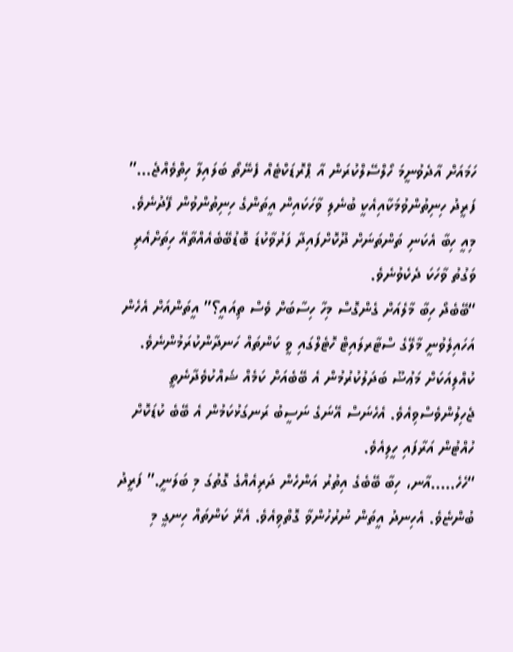ހަމައަށް އާދެވުނީމަ ހޯލްސޭލްކުރަން އާ ޕްރޮޑަކްޓެއް ފެނޭތޯ ބަލައިލާ ހިތްވެއްޖެ…” ފަރީދު ހިނިތުންވުމަކާއިއެކީ ބުނެލި ވާހަކައިން އީތަންގެ ހިނިތުންވުން ފޭދުނެވެ. މިއީ ހިބާ އެކަނި ތަންތަނަށް ދޫކޮށްފައިދާ ފަރުވާކުޑަ ބޮޑުބޭބެއެއްތާއޭ ހިތަށްއެރި ވަގުތު ވާހަކަ ދެކެވުނެވެ.
“ބޭބެދޯ ހިބާ މާލެއަށް ގެންގޮސް މިހާ ހިސާބަށް ވެސް ތިއައީ؟” އީތަންއަށް އެހެން އަހައިލެވުނީ މާލޭގެ ސްޓާރލައިޓް ހޮޓެލްގައި ވީ ކަންތައް ހަނދާންކުރަމުންނެވެ. ކުއްލިއަކަށް މަޢުޟޫ ބަދަލުކުރުމުން އެ ބޭބެއަށް ކަމެއް ޝައްކުވެދާނެތީ ޖެހިލުންވެސްވިއެވެ. އެހެނަސް އޭނަގެ ނަސީބު ރަނގަޅުކަމުން އެ ބޭބެ ކުޑަކޮށް ހުއްޓުން އަރާފައި ހީލިއެވެ.
“ހެހެ…..އާނ، ހިބާ ބޭބެގެ އިތުރު އަންހެން ދަރިއެއްގެ ގޮތުގަ މި ބަލަނީ.” ފަރީދު ބުންޏެވެ. އެހިނދު އީތަން ނުރުހުންވާ ގޮތްވިއެވެ. އެރޭ ކަންތައް ހިނގީ މި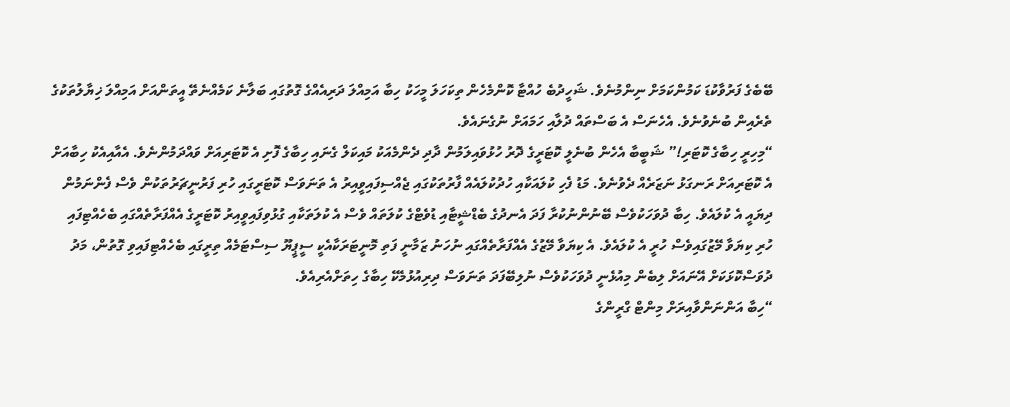ބޭބެގެ ފަރުވާކުޑަ ކަމުންކަމަށް ނިންމުނެވެ. ޝަހީދުބެ ހުއްޓާ ކޮންމެހެން ތިކަހަލަ މީހަކު ހިބާ އަމިއްލަ ދަރިއެއްގެ ގޮތުގައި ބަލާނެ ކަމެއްނެތޭ އީތަންއަށް އަމިއްލަ ޚިޔާލުތަކުގެ ތެރެއިން ބުނެވުނެވެ. އެހެނަސް އެ ބަސްތައް ދުލާއި ހަމައަށް ނުގެނައެވެ.
“މިހިރީ ހިބާގެ ކޮޓަރި!” ޝަބީބާ އެހެން ބުނެލީ ކޮޓަރީގެ ދޮރު ހުޅުވައިލަމުން ދާދި ދެންމެއަކު މައިކަލް ގެނައި ހިބާގެ ފޮށި އެ ކޮޓަރިއަށް ވައްދަމުންނެވެ. އެއާއިއެކު ހިބާއަށް އެ ކޮޓަރިއަށް ރަނގަޅު ނަޒަރެއް ދެވުނެވެ. މަޑު ފެހި ކުލައަކާއި ހުދުކުލައެއް ފާރުތަކުގައި ޖެއްސިފައިވީއިރު އެ ތަނަވަސް ކޮޓަރީގައި ހުރި ފަރުނީޗަރުތަކުން ވެސް ފެންނަމުން ދިޔައީ އެ ކުލައެވެ. ހިބާ ދުވަހަކުވެސް ބޭނުންނުކުރާ ފަދަ އެނދުގެ ބެޑްޝީޓާއި ޑުވެޓްގެ ކުލަތައް ވެސް އެ ކުލަތަކާއި ގުޅުވިފައިވީއިރު ކޮޓަރީގެ އެއްފަރާތެއްގައި ބެހެއްޓިފައި ހުރި ކިޔަވާ މޭޒުގައިވެސް ހުރީ އެ ކުލައެވެ. އެ ކިޔަވާ މޭޒުގެ އެއްފަރާތެއްގައި ނުހަނު ޒަމާނީ ފަތި މޮނީޓަރަކާއެކީ ސީޕީޔޫ ސިސްޓަމެއް ތިރީގައި ބެހެއްޓިފައިވި ގޮތުން، މަދު ދުވަސްކޮޅަކަށް އޭނައަށް ލިބެން މިއުޅެނީ ދުވަހަކުވެސް ނުލިބޭފަދަ ތަނަވަސް ދިރިއުޅުމެކޭ ހިބާގެ ހިތަށްއެރިއެވެ.
“ހިބާ އަންނަންވާއިރަށް މިންޓް ގްރީންގެ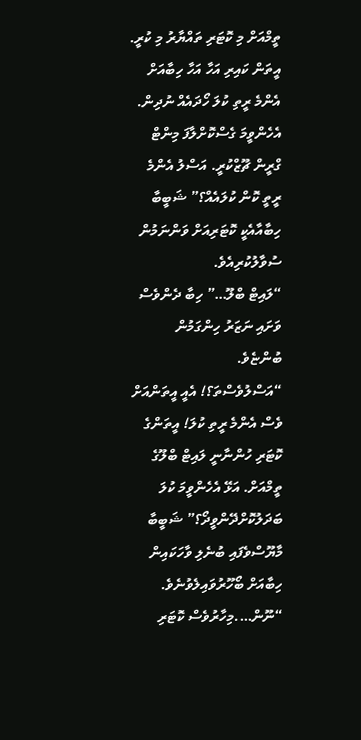ތީމްއަށް މި ކޮޓަރި ތައްޔާރު މި ކުރީ. އީތަން ކައިރި އަހާ އަހާ ހިބާއަށް އެންމެ ރީތި ކުލަ ހޯދައެއް ނުދިން. އެހެންވީމަ ގެސްކޮށްލާފަ މިންޓް ގްރީން ޗޫޒްކުރީ. އަސްލު އެންމެ ރީތީ ކޮން ކުލައެއް؟” ޝަބީބާ ހިބާއާއެކީ ކޮޓަރިއަށް ވަންނަމުން ސުވާލުކުރިއެވެ.
“ލައިޓް ބްލޫ…” ހިބާ ދެންވެސް ވަށައި ނަޒަރު ހިންގަމުން ބުންޏެވެ.
“އަސްލުވެސްތަ؟! އެއީ އީތަންއަށް ވެސް އެންމެ ރީތި ކުލަ! އީތަންގެ ކޮޓަރި ހުންނާނީ ލައިޓް ބްލޫގެ ތީމްއަށް. އަޅޭ އެހެންވީމަ ކުލަ ބަދަލުކޮށްދޭންވީދޯ؟” ޝަބީބާ މާޔޫސްވެފައި ބުނެލި ވާހަކައިން ހިބާއަށް ބޯހޫރުވައިލެވުނެވެ.
“ނޫން….މިހާރުވެސް ކޮޓަރި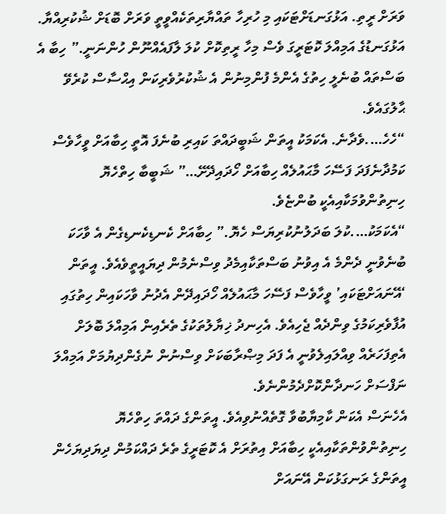ވަރަށް ރީތި. އަޅުގަނޑަށްޓަކައި މި ހުރިހާ ތައްޔާރިތަކެއްވީތީ ވަރަށް ބޮޑަށް ޝުކުރިއްޔާ. އަޅުގަނޑުގެ އަމިއްލަ ކޮޓަރީގަ ވެސް މިހާ ރީތިކޮށް ކުލަ ލާފައެއްނޫން ހުންނަނީ.” ހިބާ އެ ބަސްތައް ބުނެލީ ހިތުގެ އެންމެ ފުންމިނުން އެ ޝުކުރުވެރިކަން އިޙްސާސް ކުރެވޭ ޙާލުގައެވެ.
“ހެހެ….ވެދާނެ. އެކަމަކު އީތަން ޝަބީދައްތަ ކައިރި ބުނެފަ އޮތީ ހިބާއަށް ވީހާވެސް ކަމުދާނެފަދަ ފަސޭހަ މާޙައުލެއް ހިބާއަށް ހޯދައިދޭށޭ…” ޝަބީބާ ހިތްހެޔޮ ހިނިތުންވުމަކާއިއެކީ ބުންޏެވެ.
“އެކަމަކު….ކުލަ ބަދަލުނުކުރިޔަސް ހެޔޮ.” ހިބާއަށް ކެނޑިކެނޑިގެން އެ ވާހަކަ ބުނެވުނީ ދެންމެ އެ އިވުނު ބަސްތަކާއިމެދު ވިސްނެމުން ދިޔައީތީވެއެވެ. އީތަން ‘އޭނައަށްޓަކައި’ ވީހާވެސް ފަސޭހަ މާޙައުލެއް ހޯދައިދޭން އެދުނު ވާހަކައިން ހިތުގައި އުފާވެރިކަމުގެ ވިންދެއް ޖެހިއެވެ. އެހިނދު ޚިޔާލުތަކުގެ ތެރެއިން އަމިއްލަ ބޮލަށް އެތިފަހަރެއް ވިއްލައިލެވުނީ އެ ފަދަ މިޞްރާބަކަށް ވިސްނުން ނުގެންދިޔުމަށް އަމިއްލަ ނަފްސަށް ހަނދާންކޮށްދެމުންނެވެ.
އެހެނަސް އެކަން ކާމިޔާބުވާ ގޮތެއްނުވިއެވެ. އީތަންގެ ދައްތަ ހިތްހެޔޮ ހިނިތުންވުންތަކާއިއެކީ ހިބާއަށް އިތުރަށް އެ ކޮޓަރީގެ ތެރެ ދައްކަމުން ދިޔަދިޔަހެން އީތަންގެ ރަނގަޅުކަން އޭނައަށް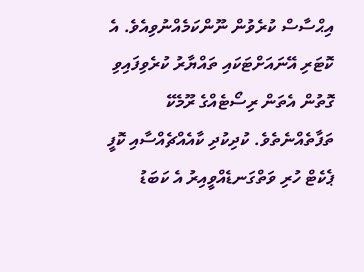އިޙްސާސް ކުރެވުން ނޫންކަމެއްނުވިއެވެ. އެ ކޮޓަރި އޭނައަށްޓަކައި ތައްޔާރު ކުރެވިފައިވި ގޮތުން އެތަން ރިސޯޓެއްގެ ރޫމެކޭ ތަފާތެއްނެތެވެ. ކުދިކުދި ކާއެއްޗެއްސާއި ކޮފީ ޕެކެޓް ހުރި ވަތްގަނޑެއްވީއިރު އެ ކަބަޑު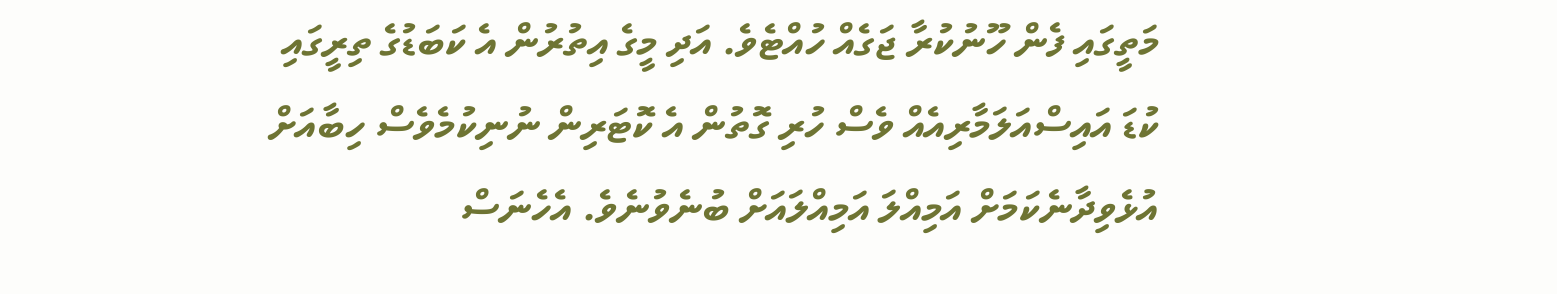މަތީގައި ފެން ހޫނުކުރާ ޖަގެއް ހުއްޓެވެ. އަދި މީގެ އިތުރުން އެ ކަބަޑުގެ ތިރީގައި ކުޑަ އައިސްއަލަމާރިއެއް ވެސް ހުރި ގޮތުން އެ ކޮޓަރިން ނުނިކުމެވެސް ހިބާއަށް އުޅެވިދާނެކަމަށް އަމިއްލަ އަމިއްލައަށް ބުނެވުނެވެ. އެހެނަސް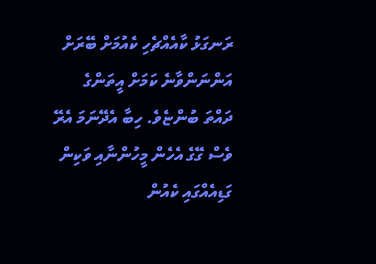ރަނގަޅު ކާއެއްޗެހި ކެއުމަށް ބޭރަށް އަންނަންވާނެ ކަމަށް އީތަންގެ ދައްތަ ބުންޏެވެ. ހިބާ އެދޭނަމަ އެރޭ ވެސް ގޭގެ އެހެން މީހުންނާއި ވަކިން ގަޑިއެއްގައި ކެއުން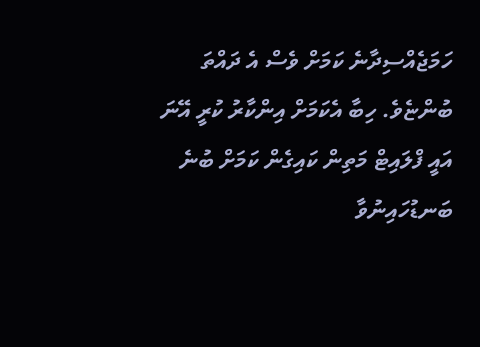ހަމަޖެއްސިދާނެ ކަމަށް ވެސް އެ ދައްތަ ބުންޏެވެ. ހިބާ އެކަމަށް އިންކާރު ކުރީ އޭނަ އައީ ފްލައިޓް މަތިން ކައިގެން ކަމަށް ބުނެ ބަނޑުހައިނުވާ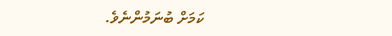ކަމަށް ބުނަމުންނެވެ.